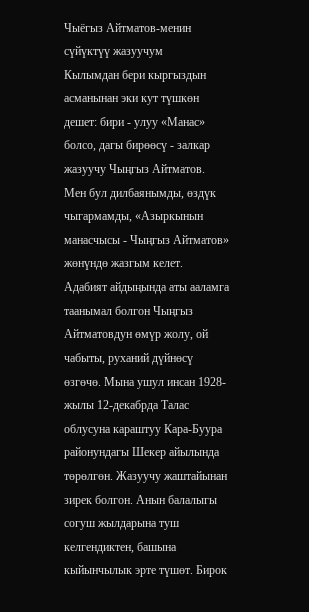Чыёгыз Айтматов-менин сүйүктүү жазуучум
Кылымдан бери кыргыздын асманынан эки кут түшкөн дешет: бири - улуу «Манас» болсо, дагы бирөөсү - залкар жазуучу Чыңгыз Айтматов.
Мен бул дилбаянымды, өздүк чыгармамды, «Азыркынын манасчысы - Чыңгыз Айтматов» жөнүндө жазгым келет.
Адабият айдыңында аты ааламга таанымал болгон Чыңгыз Айтматовдун өмүр жолу, ой чабыты, руханий дүйнөсү өзгөчө. Мына ушул инсан 1928-жылы 12-декабрда Талас облусуна караштуу Кара-Буура районундагы Шекер айылында төрөлгөн. Жазуучу жаштайынан зирек болгон. Анын балалыгы согуш жылдарына туш келгендиктен, башына кыйынчылык эрте түшөт. Бирок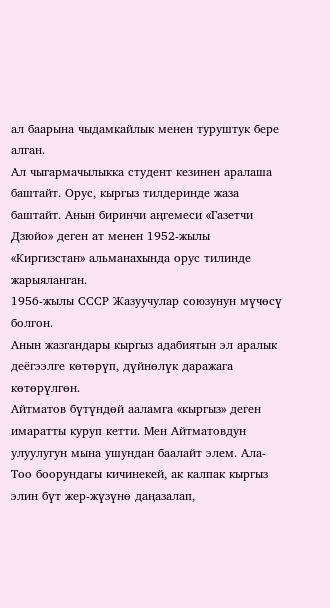ал баарына чыдамкайлык менен туруштук бере алган.
Ал чыгармачылыкка студент кезинен аралаша баштайт. Орус, кыргыз тилдеринде жаза баштайт. Анын биринчи аңгемеси «Газетчи Дзюйо» деген ат менен 1952-жылы «Киргизстан» альманахында орус тилинде жарыяланган.
1956-жылы СССР Жазуучулар союзунун мүчөсү болгон.
Анын жазгандары кыргыз адабиятын эл аралык деёгээлге көтөрүп, дүйнөлүк даражага көтөрүлгөн.
Айтматов бүтүндөй ааламга «кыргыз» деген имаратты куруп кетти. Мен Айтматовдун улуулугун мына ушундан баалайт элем. Ала-Тоо боорундагы кичинекей, ак калпак кыргыз элин бүт жер-жүзүнө даңазалап,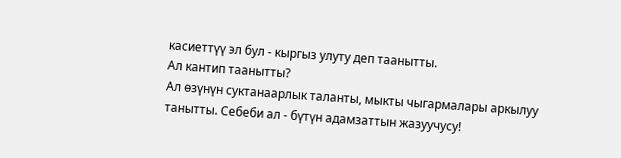касиеттүү эл бул - кыргыз улуту деп таанытты.
Ал кантип таанытты?
Ал өзүнүн суктанаарлык таланты, мыкты чыгармалары аркылуу танытты. Себеби ал - бүтүн адамзаттын жазуучусу!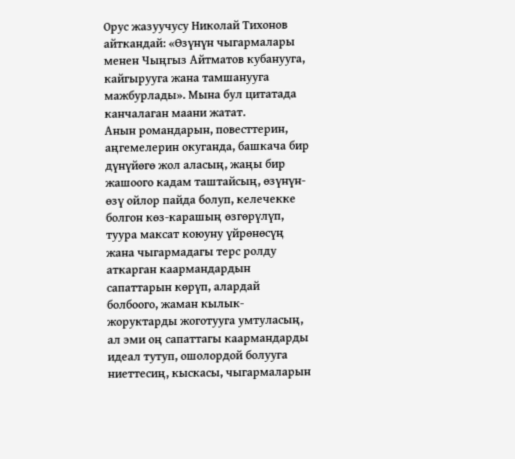Орус жазуучусу Николай Тихонов айткандай: «Өзүнүн чыгармалары менен Чыңгыз Айтматов кубанууга, кайгырууга жана тамшанууга мажбурлады». Мына бул цитатада канчалаган маани жатат.
Анын романдарын, повесттерин, аңгемелерин окуганда, башкача бир дүнүйөгө жол аласың, жаңы бир жашоого кадам таштайсың, өзүнүн-өзү ойлор пайда болуп, келечекке болгон көз-карашың өзгөрүлүп, туура максат коюуну үйрөнөсүң жана чыгармадагы терс ролду аткарган каармандардын сапаттарын көрүп, алардай болбоого, жаман кылык-жоруктарды жоготууга умтуласың, ал эми оң сапаттагы каармандарды идеал тутуп, ошолордой болууга ниеттесиң, кыскасы, чыгармаларын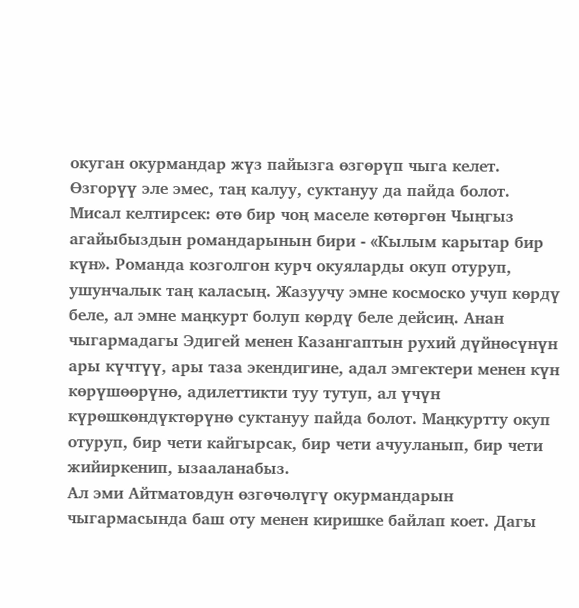окуган окурмандар жүз пайызга өзгөрүп чыга келет. Өзгорүү эле эмес, таң калуу, суктануу да пайда болот.
Мисал келтирсек: өтө бир чоң маселе көтөргөн Чыңгыз агайыбыздын романдарынын бири - «Кылым карытар бир күн». Романда козголгон курч окуяларды окуп отуруп, ушунчалык таң каласың. Жазуучу эмне космоско учуп көрдү беле, ал эмне маңкурт болуп көрдү беле дейсиң. Анан чыгармадагы Эдигей менен Казангаптын рухий дүйнөсүнүн ары күчтүү, ары таза экендигине, адал эмгектери менен күн көрүшөөрүнө, адилеттикти туу тутуп, ал үчүн күрөшкөндүктөрүнө суктануу пайда болот. Маңкуртту окуп отуруп, бир чети кайгырсак, бир чети ачууланып, бир чети жийиркенип, ызааланабыз.
Ал эми Айтматовдун өзгөчөлүгү окурмандарын чыгармасында баш оту менен киришке байлап коет. Дагы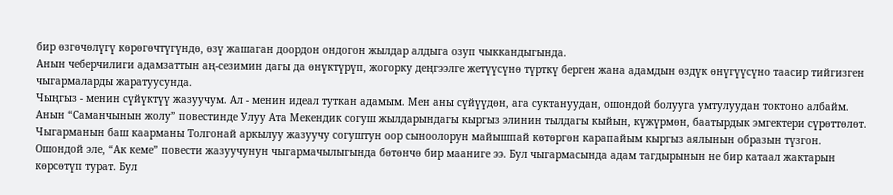бир өзгөчөлүгү көрөгөчтүгүндө, өзү жашаган доордон ондогон жылдар алдыга озуп чыккандыгында.
Анын чеберчилиги адамзаттын аң-сезимин дагы да өнүктүрүп, жогорку деңгээлге жетүүсүнө түрткү берген жана адамдын өздүк өнүгүүсүно таасир тийгизген чыгармаларды жаратуусунда.
Чыңгыз - менин сүйүктүү жазуучум. Ал - менин идеал туткан адамым. Мен аны сүйүүдөн, ага суктануудан, ошондой болууга умтулуудан токтоно албайм.
Анын “Саманчынын жолу” повестинде Улуу Ата Мекендик согуш жылдарындагы кыргыз элинин тылдагы кыйын, күжүрмөн, баатырдык эмгектери сүрөттөлөт. Чыгарманын баш каарманы Толгонай аркылуу жазуучу согуштун оор сыноолорун майышпай көтөргөн карапайым кыргыз аялынын образын түзгон.
Ошондой эле, “Ак кеме” повести жазуучунун чыгармачылыгында бөтөнчө бир мааниге ээ. Бул чыгармасында адам тагдырынын не бир катаал жактарын көрсөтүп турат. Бул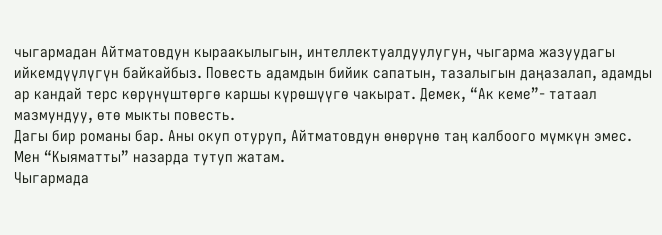чыгармадан Айтматовдун кыраакылыгын, интеллектуалдуулугун, чыгарма жазуудагы ийкемдүүлүгүн байкайбыз. Повесть адамдын бийик сапатын, тазалыгын даңазалап, адамды ар кандай терс көрүнүштөргө каршы күрөшүүгө чакырат. Демек, “Ак кеме”- татаал мазмундуу, өтө мыкты повесть.
Дагы бир романы бар. Аны окуп отуруп, Айтматовдун өнөрүнө таң калбоого мүмкүн эмес. Мен “Кыяматты” назарда тутуп жатам.
Чыгармада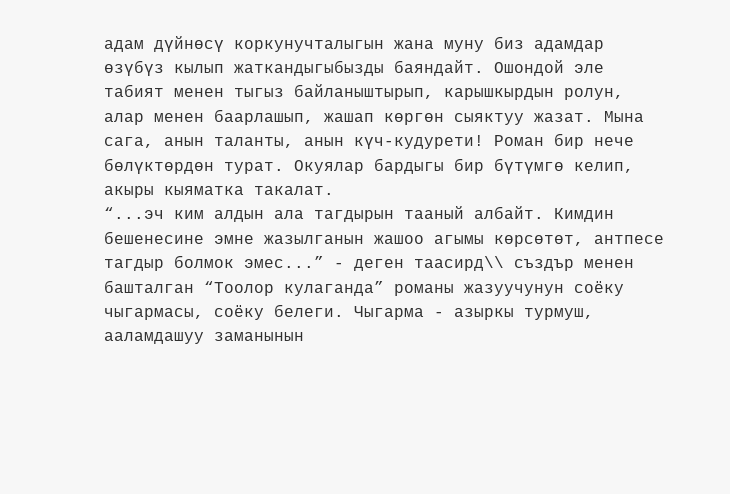адам дүйнөсү коркунучталыгын жана муну биз адамдар өзүбүз кылып жаткандыгыбызды баяндайт. Ошондой эле табият менен тыгыз байланыштырып, карышкырдын ролун, алар менен баарлашып, жашап көргөн сыяктуу жазат. Мына сага, анын таланты, анын күч-кудурети! Роман бир нече бөлүктөрдөн турат. Окуялар бардыгы бир бүтүмгө келип, акыры кыяматка такалат.
“...эч ким алдын ала тагдырын тааный албайт. Кимдин бешенесине эмне жазылганын жашоо агымы көрсөтөт, антпесе тагдыр болмок эмес...” - деген таасирд\\ създър менен башталган “Тоолор кулаганда” романы жазуучунун соёку чыгармасы, соёку белеги. Чыгарма - азыркы турмуш, ааламдашуу заманынын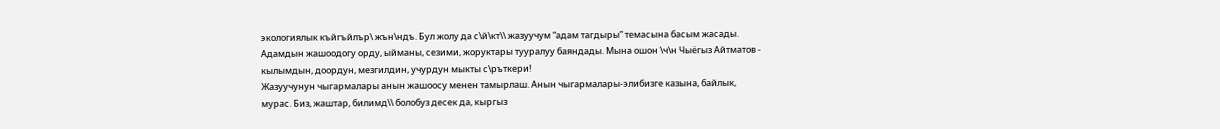экологиялык къйгъйлър\ жън\ндъ. Бул жолу да с\й\кт\\ жазуучум “адам тагдыры” темасына басым жасады. Адамдын жашоодогу орду, ыйманы, сезими, жоруктары тууралуу баяндады. Мына ошон \ч\н Чыёгыз Айтматов - кылымдын, доордун, мезгилдин, учурдун мыкты с\ръткери!
Жазуучунун чыгармалары анын жашоосу менен тамырлаш. Анын чыгармалары-элибизге казына, байлык, мурас. Биз, жаштар, билимд\\ болобуз десек да, кыргыз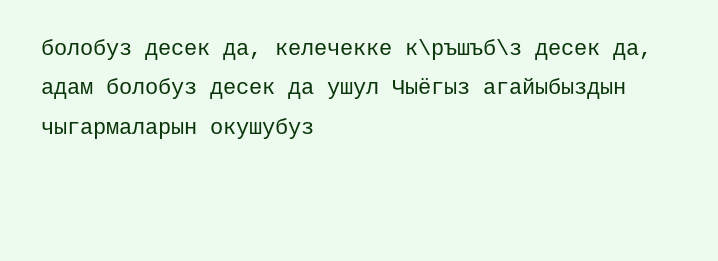болобуз десек да, келечекке к\ръшъб\з десек да, адам болобуз десек да ушул Чыёгыз агайыбыздын чыгармаларын окушубуз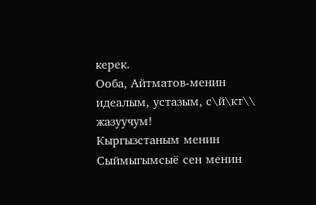керек.
Ооба, Айтматов-менин идеалым, устазым, с\й\кт\\ жазуучум!
Кыргызстаным менин
Сыймыгымсыё сен менин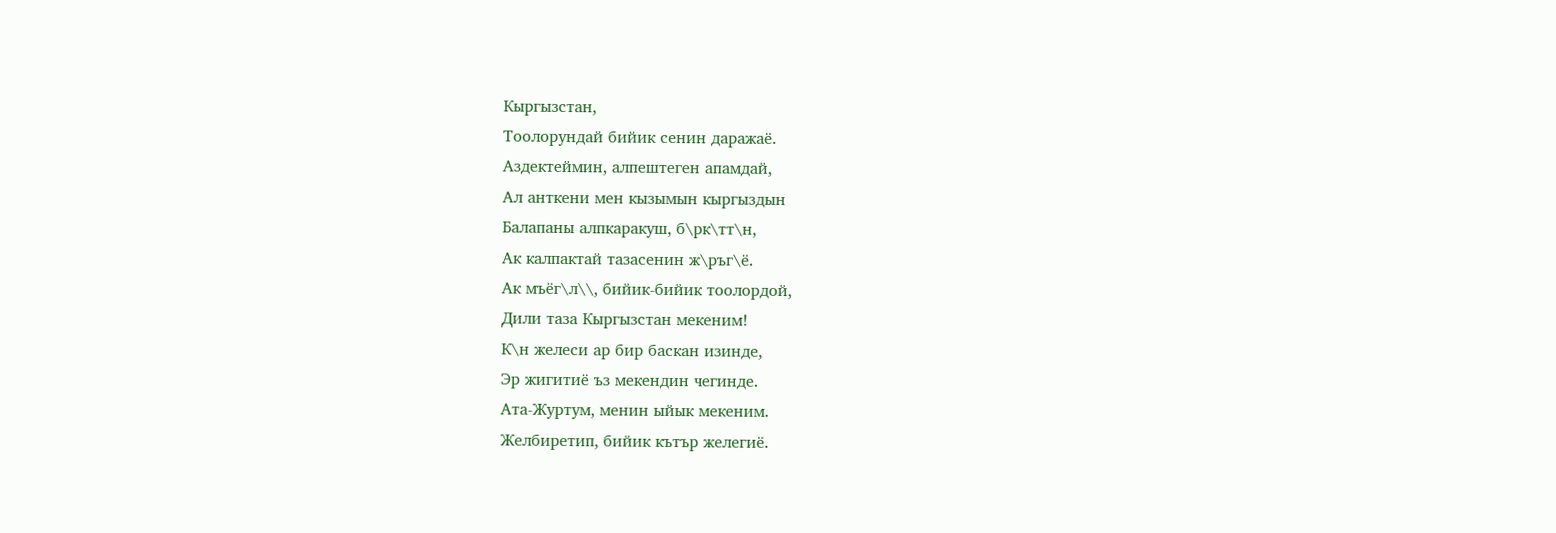Кыргызстан,
Тоолорундай бийик сенин даражаё.
Аздектеймин, алпештеген апамдай,
Ал анткени мен кызымын кыргыздын
Балапаны алпкаракуш, б\рк\тт\н,
Ак калпактай тазасенин ж\ръг\ё.
Ак мъёг\л\\, бийик-бийик тоолордой,
Дили таза Кыргызстан мекеним!
К\н желеси ар бир баскан изинде,
Эр жигитиё ъз мекендин чегинде.
Ата-Журтум, менин ыйык мекеним.
Желбиретип, бийик кътър желегиё.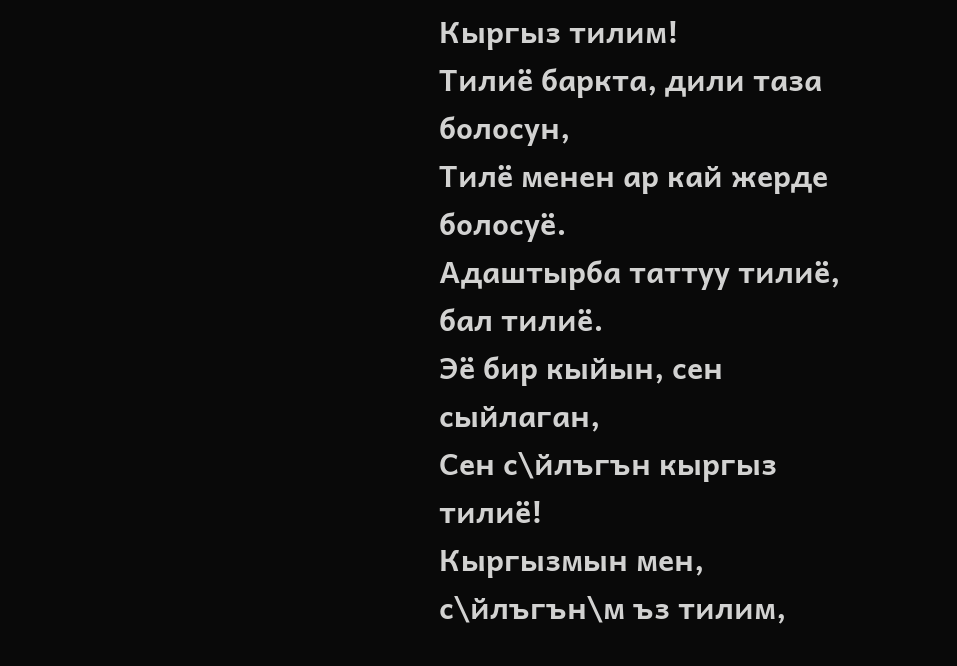Кыргыз тилим!
Тилиё баркта, дили таза болосун,
Тилё менен ар кай жерде болосуё.
Адаштырба таттуу тилиё, бал тилиё.
Эё бир кыйын, сен сыйлаган,
Сен с\йлъгън кыргыз тилиё!
Кыргызмын мен, с\йлъгън\м ъз тилим,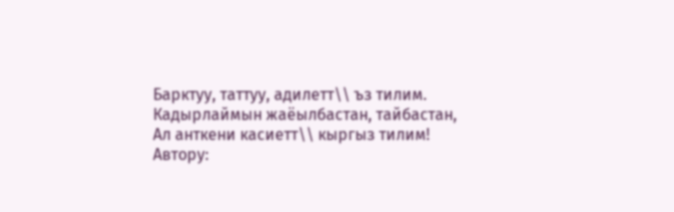Барктуу, таттуу, адилетт\\ ъз тилим.
Кадырлаймын жаёылбастан, тайбастан,
Ал анткени касиетт\\ кыргыз тилим!
Автору: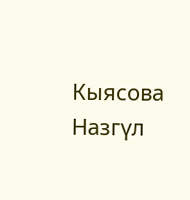Кыясова Назгүл